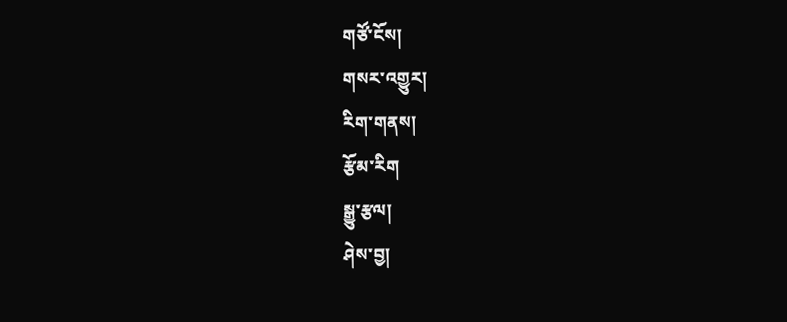གཙོ་ངོས།
གསར་འགྱུར།
རིག་གནས།
རྩོམ་རིག
སྒྱུ་རྩལ།
ཤེས་བྱ།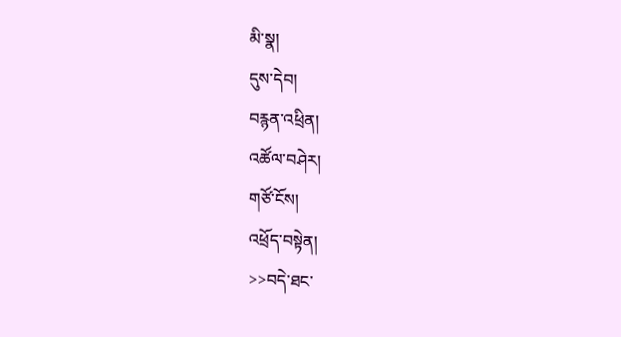མི་སྣ།
དུས་དེབ།
བརྙན་འཕྲིན།
འཚོལ་བཤེར།
གཙོ་ངོས།
འཕྲོད་བསྟེན།
>>བདེ་ཐང་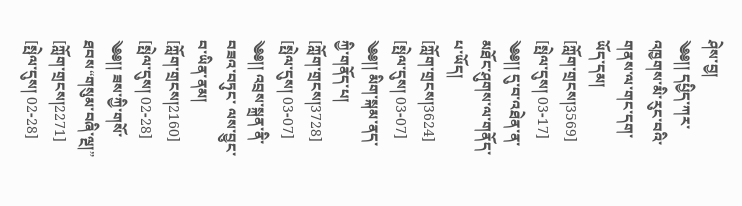ཤེས་བྱ།
༄༅།། དཔྱིད་ཀར་འཁྱགས་མི་རུང་བའི་གནས་ལ་གང་དག་ཡོད་དམ།
[ཀློག་གྲངས།3569] [སྤེལ་དུས། 03-17]
༄༅།། དུ་བ་འཐེན་ན་མཐོང་ཤུགས་ལ་གནོད་པ་ཡོད།
[ཀློག་གྲངས།3624] [སྤེལ་དུས། 03-07]
༄༅།། མིག་སྐམ་ནད་ཀྱི་གནོད་པ།
[ཀློག་གྲངས།3728] [སྤེལ་དུས། 03-07]
༄༅།། འབྲས་སྐྲན་ནི་བཟའ་བཏུང་ ལས་བྱུང་བ་ཡིན་ནམ།
[ཀློག་གྲངས།2160] [སྤེལ་དུས། 02-28]
༄༅།། ཟས་ཀྱི་གསོ་ཐབས“གསུམ་བཞི་ལྔ།”
[ཀློག་གྲངས།2271] [སྤེལ་དུས། 02-28]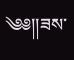༄༅།།ཟས་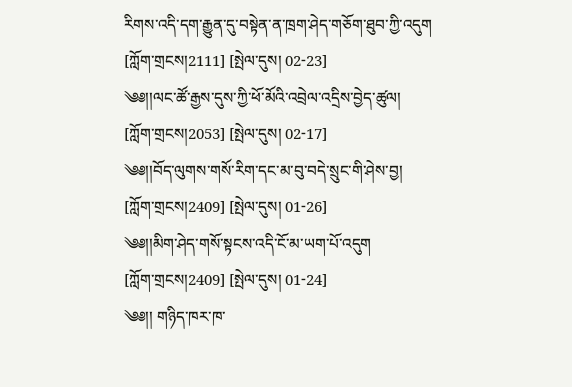རིགས་འདི་དག་རྒྱུན་དུ་བསྟེན་ན་ཁྲག་ཤེད་གཅོག་ཐུབ་ཀྱི་འདུག
[ཀློག་གྲངས།2111] [སྤེལ་དུས། 02-23]
༄༅།།ལང་ཚོ་རྒྱས་དུས་ཀྱི་ཕོ་མོའི་འབྲེལ་འདྲིས་བྱེད་ཚུལ།
[ཀློག་གྲངས།2053] [སྤེལ་དུས། 02-17]
༄༅།།བོད་ལུགས་གསོ་རིག་དང་མ་བུ་བདེ་སྲུང་གི་ཤེས་བྱ།
[ཀློག་གྲངས།2409] [སྤེལ་དུས། 01-26]
༄༅།།མིག་ཤེད་གསོ་སྟངས་འདི་ངོ་མ་ཡག་པོ་འདུག
[ཀློག་གྲངས།2409] [སྤེལ་དུས། 01-24]
༄༅།། གཉིད་ཁར་ཁ་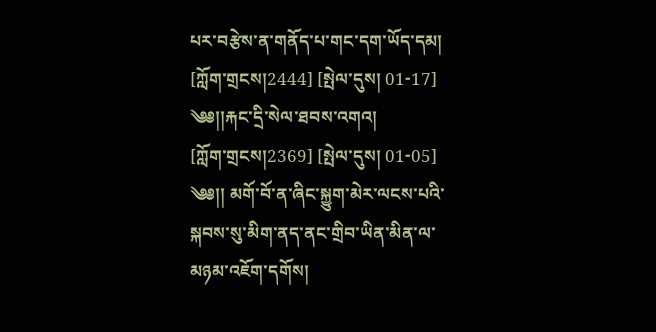པར་བརྩེས་ན་གནོད་པ་གང་དག་ཡོད་དམ།
[ཀློག་གྲངས།2444] [སྤེལ་དུས། 01-17]
༄༅།།རྐང་དྲི་སེལ་ཐབས་འགའ།
[ཀློག་གྲངས།2369] [སྤེལ་དུས། 01-05]
༄༅།། མགོ་བོ་ན་ཞིང་སྐྱུག་མེར་ལངས་པའི་སྐབས་སུ་མིག་ནད་ནང་གྲིབ་ཡིན་མིན་ལ་མཉམ་འཇོག་དགོས།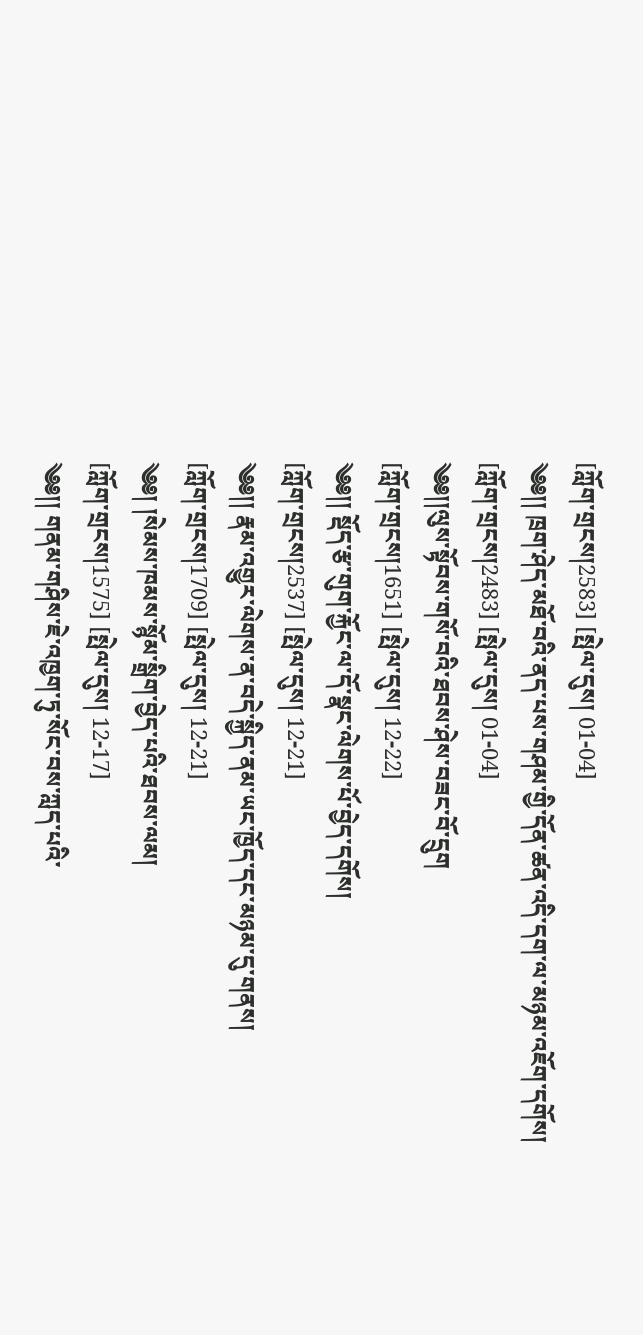[ཀློག་གྲངས།2583] [སྤེལ་དུས། 01-04]
༄༅།། ཁྲག་ཤེད་མཐོ་བའི་ནད་པས་གཤམ་གྱི་དོན་ཚན་འདི་དག་ལ་མཉམ་འཇོག་དགོས།
[ཀློག་གྲངས།2483] [སྤེལ་དུས། 01-04]
༄༅།།ལུས་སྟོབས་གསོ་བའི་ཐབས་ཤེས་བཟང་བོ་དྲུག
[ཀློག་གྲངས།1651] [སྤེལ་དུས། 12-22]
༄༅།། སྡོད་རྩ་གུག་རྐྱོང་ལ་དོ་སྣང་ལེགས་པོ་བྱེད་དགོས།
[ཀློག་གྲངས།2537] [སྤེལ་དུས། 12-21]
༄༅།། རྣམ་འགྱུར་ལེགས་ན་བདེ་སྐྱིད་ནམ་ཡང་ཁྱོད་དང་མཉམ་དུ་གནས།
[ཀློག་གྲངས།1709] [སྤེལ་དུས། 12-21]
༄༅། །སེམས་ཁམས་སྙོམ་སྒྲིག་བྱེད་པའི་ཐབས་ལམ།
[ཀློག་གྲངས།1575] [སྤེལ་དུས། 12-17]
༄༅།། གནམ་གཤིས་ཇེ་འཁྱག་ཏུ་སོང་བས་ཀླད་པའི་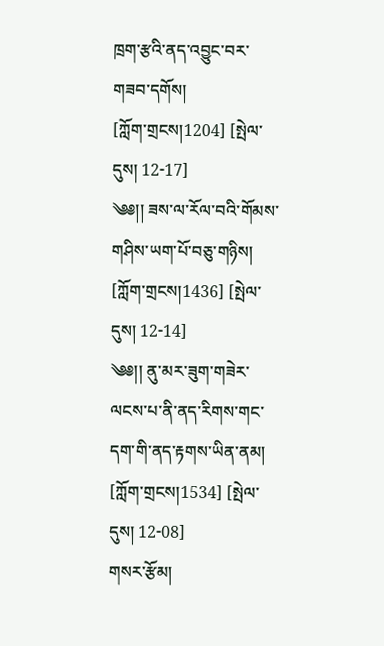ཁྲག་རྩའི་ནད་འབྱུང་བར་གཟབ་དགོས།
[ཀློག་གྲངས།1204] [སྤེལ་དུས། 12-17]
༄༅།། ཟས་ལ་རོལ་བའི་གོམས་གཤིས་ཡག་པོ་བཅུ་གཉིས།
[ཀློག་གྲངས།1436] [སྤེལ་དུས། 12-14]
༄༅།། ནུ་མར་ཟུག་གཟེར་ལངས་པ་ནི་ནད་རིགས་གང་དག་གི་ནད་རྟགས་ཡིན་ནམ།
[ཀློག་གྲངས།1534] [སྤེལ་དུས། 12-08]
གསར་རྩོམ།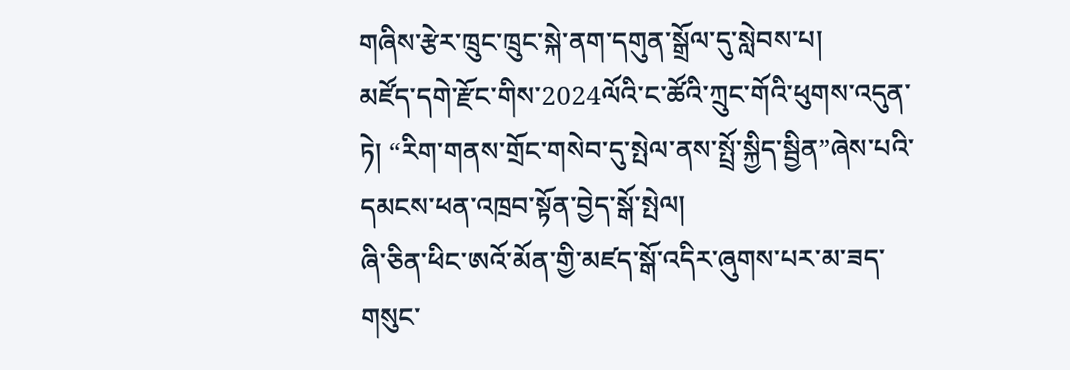གཞིས་རྩེར་ཁྲུང་ཁྲུང་སྐེ་ནག་དགུན་སྒྲོལ་དུ་སླེབས་པ།
མཛོད་དགེ་རྫོང་གིས་2024ལོའི་ང་ཚོའི་ཀྲུང་གོའི་ཕུགས་འདུན་ཏེ། “རིག་གནས་གྲོང་གསེབ་དུ་སྤེལ་ནས་སྤྲོ་སྐྱིད་སྦྱིན”ཞེས་པའི་དམངས་ཕན་འཁྲབ་སྟོན་བྱེད་སྒོ་སྤེལ།
ཞི་ཅིན་ཕིང་ཨའོ་མོན་གྱི་མཛད་སྒོ་འདིར་ཞུགས་པར་མ་ཟད་གསུང་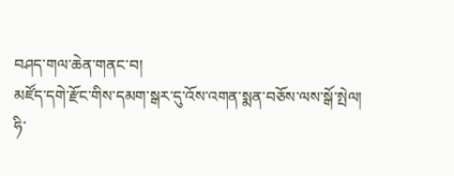བཤད་གལ་ཆེན་གནང་བ།
མཛོད་དགེ་རྫོང་གིས་དམག་སྒར་དུ་འོས་འགན་སྨན་བཅོས་ལས་སྒོ་སྤེལ།
ཧི་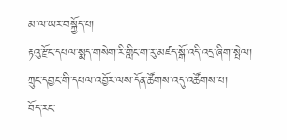མ་ལ་ཡར་བསྐྱོད་པ།
རྟའུ་རྫོང་དཔལ་སྨད་གསེག་རི་གླིང་ག་རུ་མཛད་སྒོ་འདི་འདྲ་ཞིག་སྤེལ།
ཀྲུང་དབྱང་གི་དཔལ་འབྱོར་ལས་དོན་ཚོགས་འདུ་འཚོགས་པ།
བོད་རང་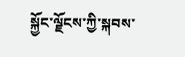སྐྱོང་ལྗོངས་ཀྱི་སྐབས་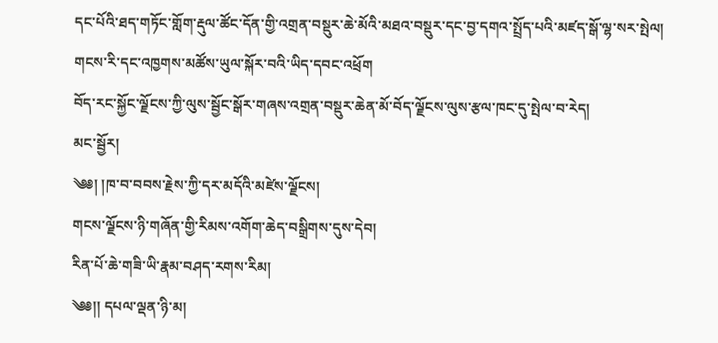དང་པོའི་ཐད་གཏོང་གློག་རྡུལ་ཚོང་དོན་གྱི་འགྲན་བསྡུར་ཆེ་མོའི་མཐའ་བསྡུར་དང་བྱ་དགའ་སྤྲོད་པའི་མཛད་སྒོ་ལྷ་སར་སྤེལ།
གངས་རི་དང་འཁྱགས་མཚོས་ཡུལ་སྐོར་བའི་ཡིད་དབང་འཕྲོག
བོད་རང་སྐྱོང་ལྗོངས་ཀྱི་ལུས་སྦྱོང་སྒོར་གཞས་འགྲན་བསྡུར་ཆེན་མོ་བོད་ལྗོངས་ལུས་རྩལ་ཁང་དུ་སྤེལ་བ་རེད།
མང་སྦྱོར།
༄༅། །ཁ་བ་བབས་རྗེས་ཀྱི་དར་མདོའི་མཛེས་ལྗོངས།
གངས་ལྗོངས་ཉི་གཞོན་གྱི་རིམས་འགོག་ཆེད་བསྒྲིགས་དུས་དེབ།
རིན་པོ་ཆེ་གཟི་ཡི་རྣམ་བཤད་རགས་རིམ།
༄༅།། དཔལ་ལྡན་ཉི་མ།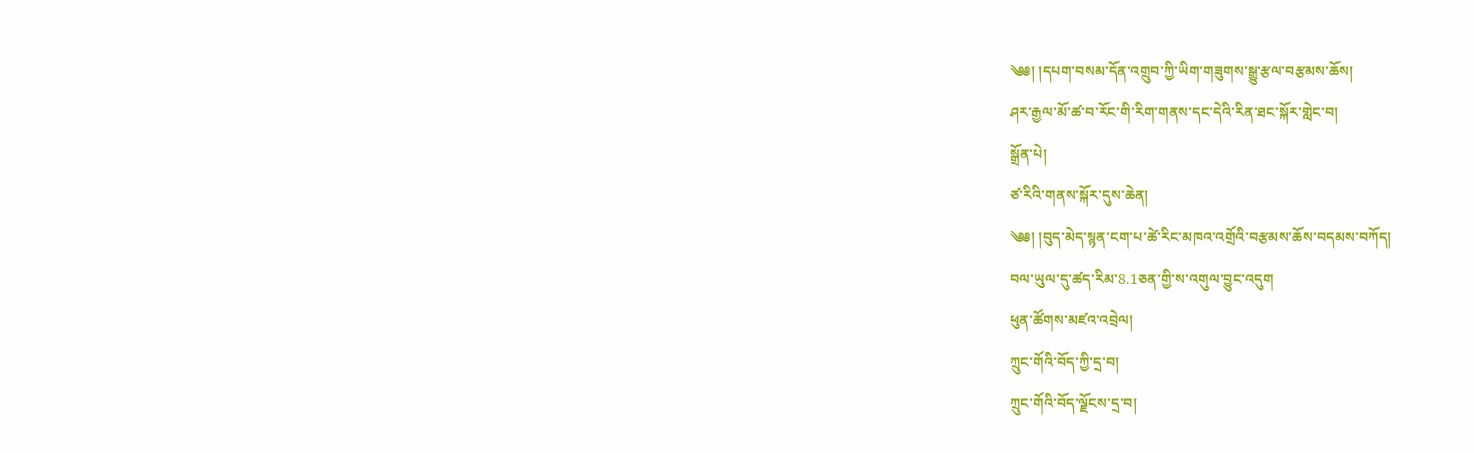༄༅། །དཔག་བསམ་དོན་འགྲུབ་ཀྱི་ཡིག་གཟུགས་སྒྱུ་རྩལ་བརྩམས་ཆོས།
ཤར་རྒྱལ་མོ་ཚ་བ་རོང་གི་རིག་གནས་དང་དེའི་རིན་ཐང་སྐོར་གླེང་བ།
སྒྲོན་པེ།
ཙ་རིའི་གནས་སྐོར་དུས་ཆེན།
༄༅། །བུད་མེད་སྙན་ངག་པ་ཚེ་རིང་མཁའ་འགྲོའི་བརྩམས་ཆོས་བདམས་བཀོད།
བལ་ཡུལ་དུ་ཚད་རིམ་8.1ཅན་གྱི་ས་འགུལ་བྱུང་འདུག
ཕུན་ཚོགས་མཛའ་འབྲེལ།
ཀྲུང་གོའི་བོད་ཀྱི་དྲ་བ།
ཀྲུང་གོའི་བོད་ལྗོངས་དྲ་བ།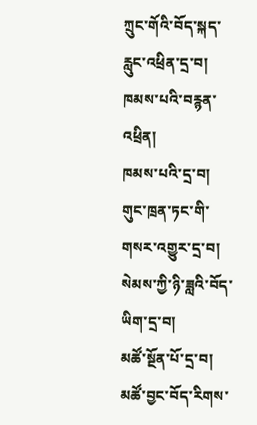ཀྲུང་གོའི་བོད་སྐད་རླུང་འཕྲིན་དྲ་བ།
ཁམས་པའི་བརྙན་འཕྲིན།
ཁམས་པའི་དྲ་བ།
གུང་ཁྲན་ཏང་གི་གསར་འགྱུར་དྲ་བ།
སེམས་ཀྱི་ཉི་ཟླའི་བོད་ཡིག་དྲ་བ།
མཚོ་སྔོན་པོ་དྲ་བ།
མཚོ་བྱང་བོད་རིགས་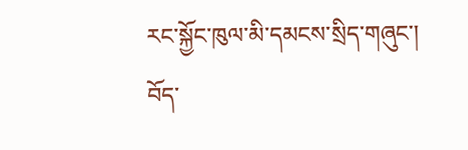རང་སྐྱོང་ཁུལ་མི་དམངས་སྲིད་གཞུང་།
བོད་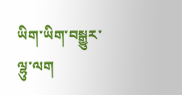ཡིག་ཡིག་བསྒྱུར་ལྷུ་ལག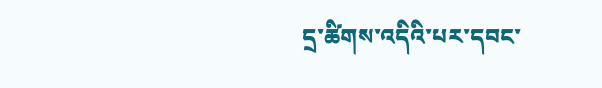དྲ་ཚིགས་འདིའི་པར་དབང་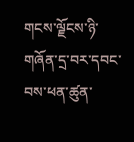གངས་ལྗོངས་ཉི་གཞོན་དྲ་བར་དབང་བས་ཕན་ཚུན་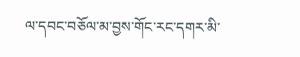ལ་དབང་བཅོལ་མ་བྱས་གོང་རང་དགར་མི་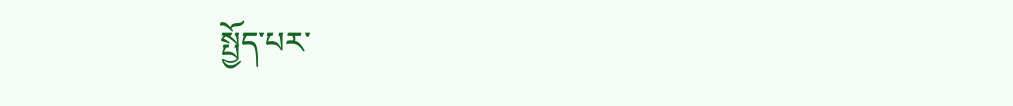སྤྱོད་པར་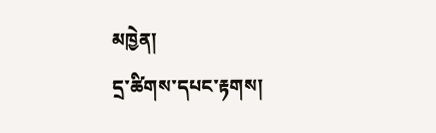མཁྱེན།
དྲ་ཚིགས་དཔང་རྟགས།